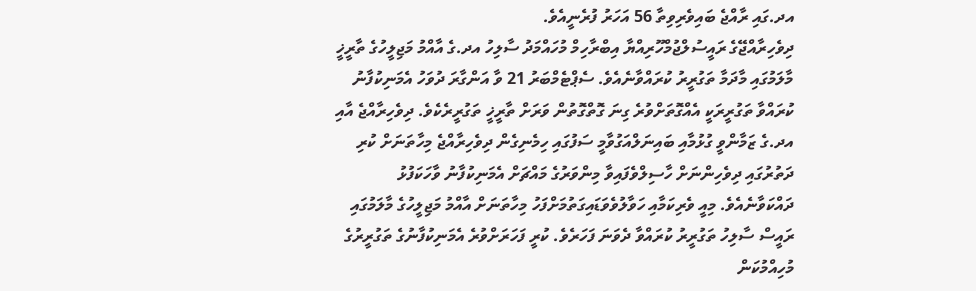އދ.ގައި ރާއްޖެ ބައިވެރިވިތާ 56 އަހަރު ފުރެނީއެވެ.
ދިވެހިރާއްޖޭގެ ރައީސުލްޖުމްހޫރިއްޔާ އިބްރާހިމް މުހައްމަދު ސާލިހު އދ.ގެ އާއްމު މަޖިލީހުގެ ތާރީޚީ މާލަމުގައި މާދަމާ ތަގުރީރު ކުރައްވާނެއެވެ. ސެޕްޓެމްބަރު 21 ވާ އަންގާރަ ދުވަހު އެމަނިކުފާނު ކުރައްވާ ތަގުރީރަކީ އެއްގޮތަށްވުރެ ގިނަ ގޮތްގޮތުން ވަރަށް ތާރީޚީ ތަގުރީރެކެވެ. ދިވެހިރާއްޖެ އާއި އދ.ގެ ޒަމާންވީ ގުޅުމާއި ބައިނަލްއަގުވާމީ ސަފުގައި ހިމެނިގެން ދިވެހިރާއްޖެ މިހާތަނަށް ކުރި ދަތުރުގައި ދިވެހިންނަށް ހާސިލްވެފައިވާ މިންވަރުގެ މައްޗަށް އެމަނިކުފާނު ވާހަކަފުޅު ދައްކަވާނެއެވެ. މިއީ ވެރިކަމާއި ހަވާލުވެވަޑައިގަތުމަށްފަހު މިހާތަނަށް އާއްމު މަޖިލީހުގެ މާލަމުގައި ރައީސް ސާލިހު ތަގުރީރު ކުރައްވާ ދެވަނަ ފަހަރެވެ. ކުރީ ފަހަރަށްވުރެ އެމަނިކުފާނުގެ ތަގުރީރުގެ މުހިއްމުކަން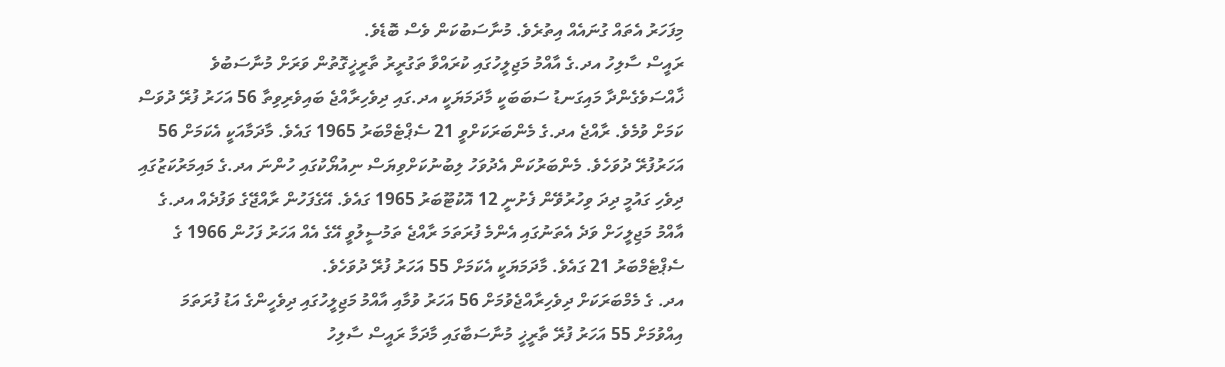މިފަހަރު އެތައް ގުނައެއް އިތުރެވެ. މުނާސަބުކަން ވެސް ބޮޑެވެ.
ރައީސް ސާލިހު އދ.ގެ އާއްމު މަޖިލީހުގައި ކުރައްވާ ތަގުރީރު ތާރީޚީގޮތުން ވަރަށް މުނާސަބުވެ ޚާއްސަވެގެންދާ މައިގަނޑު ސަބަބަކީ މާދަމަޔަކީ އދ.ގައި ދިވެހިރާއްޖެ ބައިވެރިވިތާ 56 އަހަރު ފުރޭ ދުވަސް ކަމަށް ވުމެވެ. ރާއްޖެ އދ.ގެ މެންބަރަކަށްވީ 21 ސެޕްޓެމްބަރު 1965 ގައެވެ. މާދަމާއަކީ އެކަމަށް 56 އަހަރުފުރޭ ދުވަހެވެ. މެންބަރުކަން އެދުވަހު ލިބުނުކަށްވިޔަސް ނިއުޔޯކުގައި ހުންނަ އދ.ގެ މައިމަރުކަޒުގައި ދިވެހި ގައުމީ ދިދަ ވިހުރުވޭން ފެށުނީ 12 އޮކުޓޫބަރު 1965 ގައެވެ. އޭގެފަހުން ރާއްޖޭގެ ވަފުދެއް އދ.ގެ އާއްމު މަޖިލީހަށް ވަދެ އެތަނުގައި އެންމެ ފުރަތަމަ ރާއްޖެ ތަމުސީލުވީ އޭގެ އެއް އަހަރު ފަހުން 1966 ގެ ސެޕްޓެމްބަރު 21 ގައެވެ. މާދަމަޔަކީ އެކަމަށް 55 އަހަރު ފުރޭ ދުވަހެވެ.
އދ. ގެ މެމްބަރަކަށް ދިވެހިރާއްޖެވުމަށް 56 އަހަރު ވުމާއި އާއްމު މަޖިލީހުގައި ދިވެހީންގެ އަޑު ފުރަތަމަ އިއްވުމަށް 55 އަހަރު ފުރޭ ތާރީޚީ މުނާސަބާގައި މާދަމާ ރައީސް ސާލިހު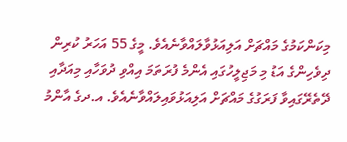މިކަންކަމުގެ މައްޗަށް އަލިއަޅުވާލައްވާނެއެވެ. މީގެ 55 އަހަރު ކުރިން ދިވެހިންގެ އަޑު މި މަޖިލީހުގައި އެންމެ ފުރަތަމަ އިއްވި ދުވަހާއި މިއަދާއި ދޭތެރޭގައިވާ ފަރަގުގެ މައްޗަށް އަލިއަޅުވައިލައްވާނެއެވެ. އ.ދގެ އާންމު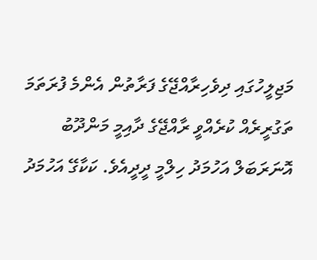މަޖިލީހުގައި ދިވެހިރާއްޖޭގެ ފަރާތުން އެންމެ ފުރަތަމަ ތަގުރީރެއް ކުރެއްވީ ރާއްޖޭގެ ދާއިމީ މަންދޫބު އޮނަރަބަލް އަހުމަދު ހިލްމީ ދީދީއެވެ. ކަކާގޭ އަހުމަދު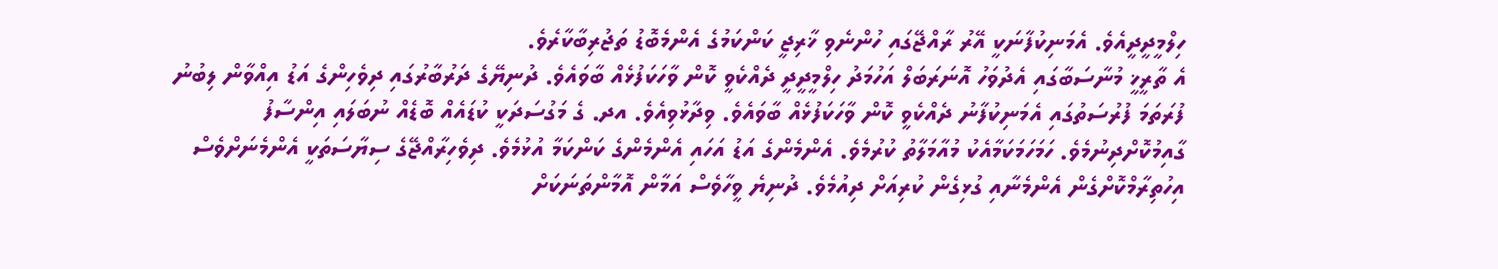ހިލްމީދީދީއެވެ. އެމަނިކުފާނަކީ އޭރު ރާއްޖޭގައި ހުންނެވި ޚާރިޖީ ކަންކަމުގެ އެންމެބޮޑު ތަޖުރިބާކާރެވެ.
އެ ތާރީޚީ މުނާސަބާގައި އެދުވަހު އޮނަރަބަލް އަހުމަދު ހިލްމީދީދީ ދެއްކެވީ ކޮން ވާހަކަފުޅެއް ބާވައެވެ. ދުނިޔޭގެ ދަރުބާރުގައި ދިވެހިންގެ އަޑު އިއްވާން ލިބުނު ފުރަތަމަ ފުރުސަތުގައި އެމަނިކުފާނު ދެއްކެވީ ކޮން ވާހަކަފުޅެއް ބާވައެވެ. ވިދާޅުވިއެވެ. އދ. ގެ މަގުސަދަކީ ކުޑައެއް ބޮޑެއް ނުބަލައި އިންސާފު ގާއިމުކޮށްދިނުމެވެ. ހަމަހަމަކަމާއެކު މުއާމަލާތު ކުރުމެވެ. އެންމެންގެ އަޑު އަހައި އެންމެންގެ ކަންކަމާ އުޅުމެވެ. ދިވެހިރާއްޖޭގެ ސިޔާސަތަކީ އެންމެނަށްވެސް އިހުތިރާމްކޮށްގެން އެންމެނާއި ގުޅިގެން ކުރިއަށް ދިއުމެވެ. ދުނިޔެ ވީހާވެސް އަމާން އޮމާންތަނަކަށް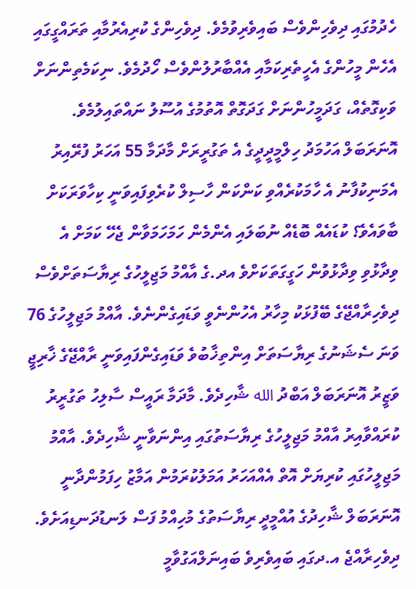ހެދުމުގައި ދިވެހިންވެސް ބައިވެރިވުމެވެ. ދިވެހިންގެ ކުރިއެރުމާއި ތަރައްގީގައި އެހެން މީހުންގެ އެހީތެރިކަމާއި އެއްބާރުލުންވެސް ހޯދުމެވެ. ނިކަމެތިންނަށް ވަކިގޮތެއް، ގަދަމީހުންނަށް ގަދަގޮތް އޮތުމުގެ އުސޫލު ނައްތައިލުމެވެ.
އޮނަރަބަލް އަހުމަދު ހިލްމީދީދީގެ އެ ތަގުރީރަށް މާދަމާ 55 އަހަރު ފުރޭއިރު އެމަނިކުފާނު އެ ހާމަކުރެއްވި ކަންކަން ހާސިލް ކުރެވިފައިވަނީ ކިހާވަރަކަށް ބާވައެވެ؟ ކުޑައެއް ބޮޑެއް ނުބަލައި އެންމެން ހަމަހަމަވާން ޖެހޭ ކަމަށް އެ ވިދާޅުވި ވިދާޅުވުން ހަގީގަތަކަށްވެ އދ.ގެ އާއްމު މަޖިލީހުގެ ރިޔާސަތަށްވެސް ދިވެހިރާއްޖޭގެ ބޭފުޅަކު މިހާރު އެހުންނެވީ ވަޑައިގެންނެވެ. އާއްމު މަޖިލީހުގެ 76 ވަނަ ސެޝަނުގެ ރިޔާސަތަށް އިންތިޚާބުވެ ވަޑައިގެންފައިވަނީ ރާއްޖޭގެ ޚާރިޖީ ވަޒީރު އޮނަރަބަލް އަބްދު الله ޝާހިދެވެ. މާދަމާ ރައީސް ސާލިހު ތަގުރީރު ކުރައްވާއިރު އާއްމު މަޖިލީހުގެ ރިޔާސަތުގައި އިންނަވާނީ ޝާހިދެވެ. އާއްމު މަޖިލީހުގައި ކުރިޔަށް އޮތް އެއްއަހަރު އަމަލުކުރަމުން އަމާޒު ހިފަމުންދާނީ އޮނަރަބަލް ޝާހިދުގެ އުއްމީދީ ރިޔާސަތުގެ މުހިއްމު ފަސް ލަނޑުދަނޑިއަށެވެ.
ދިވެހިރާއްޖެ އ.ދގައި ބައިވެރިވެ ބައިނަލްއަގުވާމީ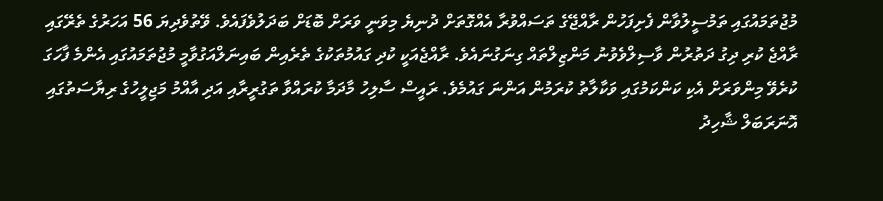މުޖުތަމައުގައި ތަމުސީލުވާން ފެށިފަހުން ރާއްޖޭގެ ތަސައްވުރާ އެއްގޮތަށް ދުނިޔެ މިވަނީ ވަރަށް ބޮޑަށް ބަދަލުވެފައެވެ. ވޭތުވެދިޔަ 56 އަހަރުގެ ތެރޭގައި ރާއްޖެ ކުރި ދިގު ދަތުރުން ވާސިލްވެވުނު މަންޒިލްތައް ގިނަގުނައެވެ. ރާއްޖެއަކީ ކުދި ގައުމުތަކުގެ ތެރެއިން ބައިނަލްއަގުވާމީ މުޖުތަމައުގައި އެންމެ ފާހަގަ ކުރެވޭ މިންވަރަށް އެކި ކަންކަމުގައި ވަކާލާތު ކުރަމުން އަންނަ ގައުމެވެ. ރައީސް ސާލިހު މާދަމާ ކުރައްވާ ތަގުރީރާއި އަދި އާއްމު މަޖިލީހުގެ ރިޔާސަތުގައި އޮނަރަބަލް ޝާހިދު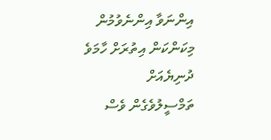އިންނަވާ އިންނެވުމުން މިކަންކަން އިތުރަށް ހާމަވެ ދުނިޔެއަށް ތަމްސީލުވެގެން ވެސް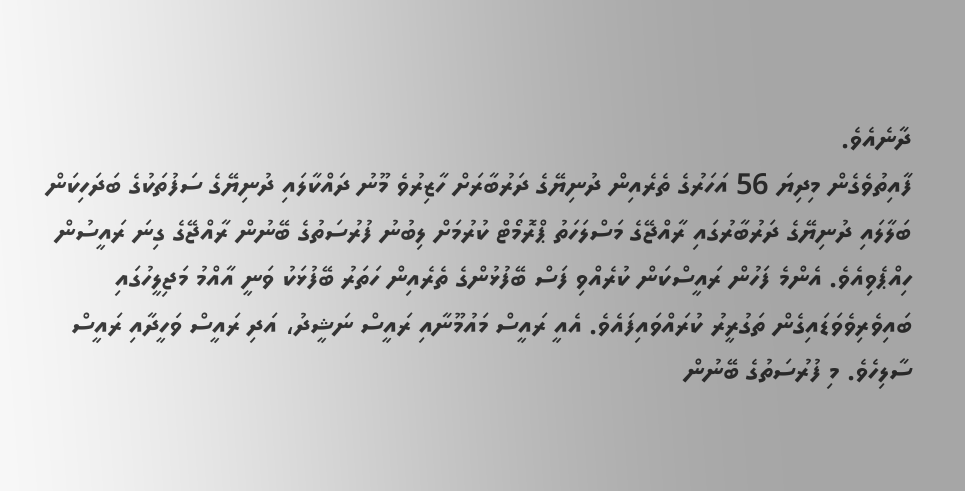ދާނެއެވެ.
ފާއިތުވެގެން މިދިޔަ 56 އަހަރުގެ ތެރެއިން ދުނިޔޭގެ ދަރުބާރަށް ހާޒިރުވެ މޫނު ދައްކާލައި ދުނިޔޭގެ ސަފުތަކުގެ ބަދަހިކަން ބަލާލައި ދުނިޔޭގެ ދަރުބާރުގައި ރާއްޖޭގެ މަސްލަހަތު ޕްރޮމޯޓް ކުރުމަށް ލިބުނު ފުރުސަތުގެ ބޭނުން ރާއްޖޭގެ ގިނަ ރައީސުން ހިއްޕެވިއެވެ. އެންމެ ފަހުން ރައީސްކަން ކުރެއްވި ފަސް ބޭފުޅުންގެ ތެރެއިން ހަތަރު ބޭފުޅަކު ވަނީ އާއްމު މަޖިލީހުގައި ބައިވެރިވެވަޑައިގެން ތަގުރީރު ކުރައްވައިފައެވެ. އެއީ ރައީސް މައުމޫނާއި ރައީސް ނަޝީދު، އަދި ރައީސް ވަހީދާއި ރައީސް ސާލިހެވެ. މި ފުރުސަތުގެ ބޭނުން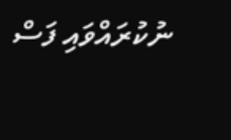ނުކުރައްވައި ފަސް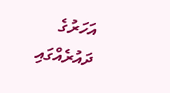އަހަރުގެ ދައުރެއްގައި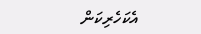އެކަހެރިކަން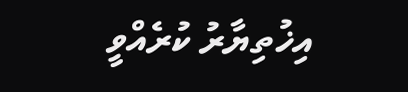އިޚުތިޔާރު ކުރެއްވީ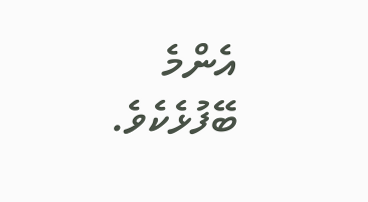އެންމެ ބޭފުޅެކެވެ.